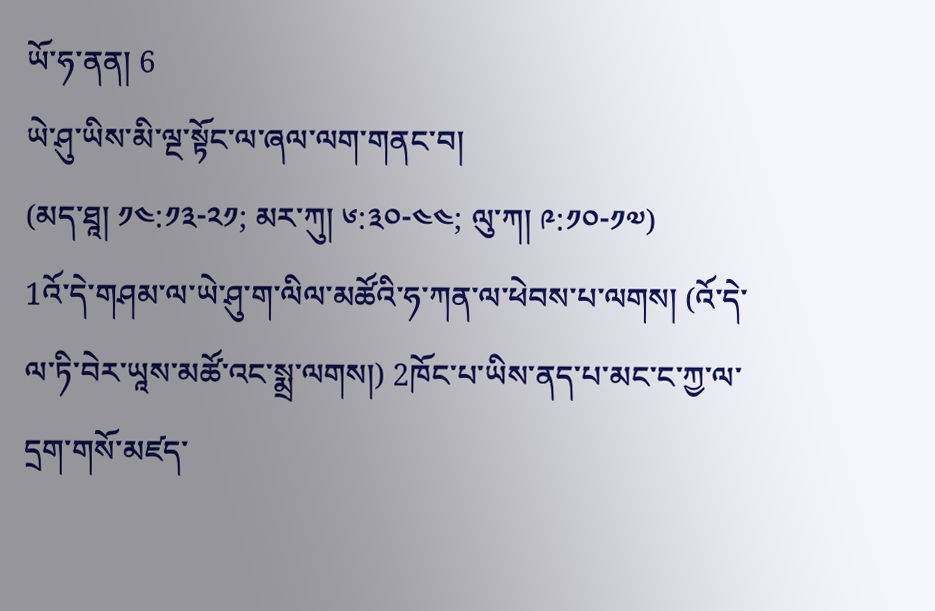ཡོ་ཧ་ནན། 6
ཡེ་ཤུ་ཡིས་མི་ལྔ་སྟོང་ལ་ཞལ་ལག་གནང་བ།
(མད་ཐཱ། ༡༤:༡༣-༢༡; མར་ཀུ། ༦:༣༠-༤༤; ལུ་ཀ། ༩:༡༠-༡༧)
1འོ་དེ་གཤམ་ལ་ཡེ་ཤུ་ག་ལིལ་མཚོའི་ཧ་ཀན་ལ་ཕེབས་པ་ལགས། (འོ་དེ་ལ་ཏི་བེར་ཡཱས་མཚོ་འང་སྨྲ་ལགས།) 2ཁོང་པ་ཡིས་ནད་པ་མང་ང་ཀྱ་ལ་དྲག་གསོ་མཛད་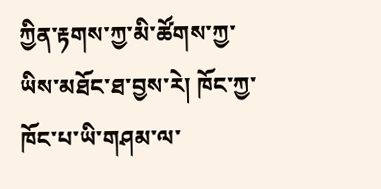ཀྱིན་རྟགས་ཀྱ་མི་ཚོགས་ཀྱ་ཡིས་མཐོང་ཐ་བྱས་རེ། ཁོང་ཀྱ་ཁོང་པ་ཡི་གཤམ་ལ་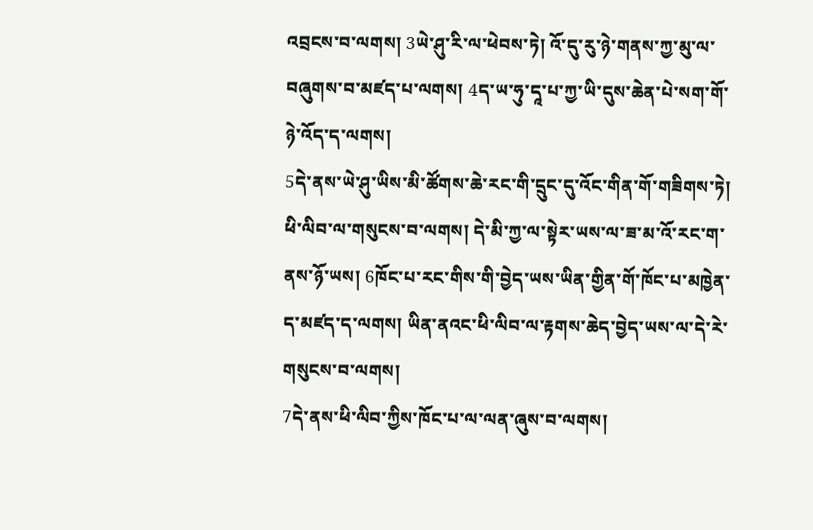འབྲངས་བ་ལགས། 3ཡེ་ཤུ་རི་ལ་ཕེབས་ཏེ། འོ་དུ་རུ་ཉེ་གནས་ཀྱ་མུ་ལ་བཞུགས་བ་མཛད་པ་ལགས། 4ད་ཡ་ཧུ་དཱ་པ་ཀྱ་ཡི་དུས་ཆེན་པེ་སག་གོ་ཉེ་འོད་ད་ལགས།
5དེ་ནས་ཡེ་ཤུ་ཡིས་མི་ཚོགས་ཆེ་རང་གི་དྲུང་དུ་འོང་གིན་གོ་གཟིགས་ཏེ། ཕི་ལིབ་ལ་གསུངས་བ་ལགས། དེ་མི་ཀྱ་ལ་སྟེར་ཡས་ལ་ཟ་མ་འོ་རང་ག་ནས་ཉོ་ཡས། 6ཁོང་པ་རང་གིས་གི་བྱེད་ཡས་ཡིན་གྱིན་གོ་ཁོང་པ་མཁྱེན་ད་མཛད་ད་ལགས། ཡིན་ནའང་ཕི་ལིབ་ལ་རྟགས་ཆེད་བྱེད་ཡས་ལ་དེ་རེ་གསུངས་བ་ལགས།
7དེ་ནས་ཕི་ལིབ་ཀྱིས་ཁོང་པ་ལ་ལན་ཞུས་བ་ལགས།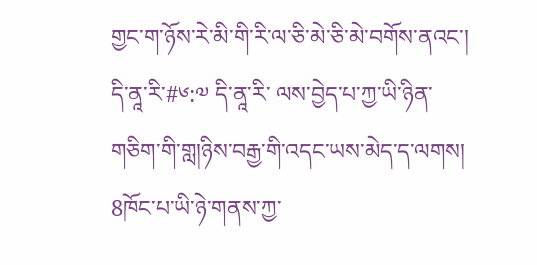གྱང་ག་ཉོས་རེ་མི་གི་རི་ལ་ཅི་མེ་ཅི་མེ་བགོས་ནའང་། དི་ནཱ་རི་#༦:༧ དི་ནཱ་རི་ ལས་བྱེད་པ་ཀྱ་ཡི་ཉིན་གཅིག་གི་གླ།ཉིས་བརྒྱ་གི་འདང་ཡས་མེད་ད་ལགས།
8ཁོང་པ་ཡི་ཉེ་གནས་ཀྱ་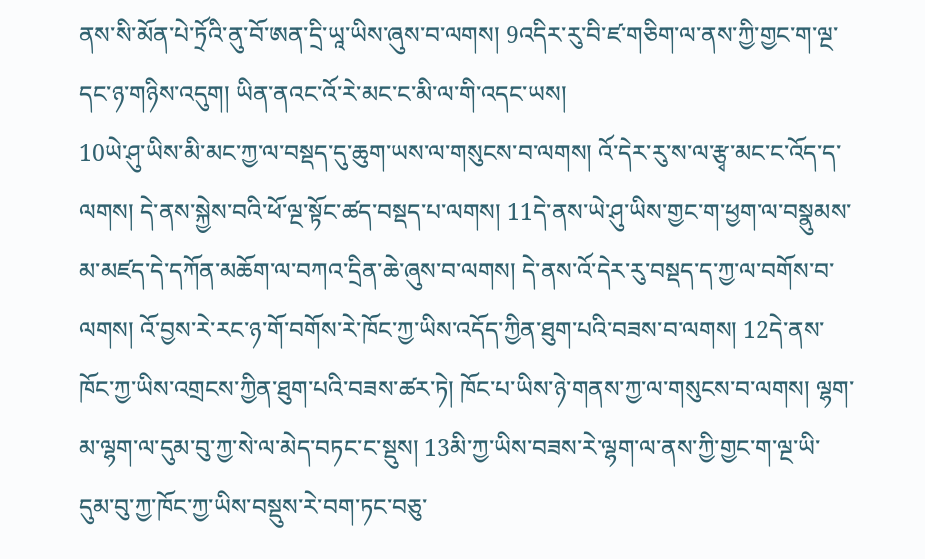ནས་སི་མོན་པེ་ཏྲོའི་ནུ་བོ་ཨན་དྲི་ཡཱ་ཡིས་ཞུས་བ་ལགས། 9འདིར་རུ་བི་ཛ་གཅིག་ལ་ནས་ཀྱི་གྱང་ག་ལྔ་དང་ཉ་གཉིས་འདུག། ཡིན་ནའང་འོ་རེ་མང་ང་མི་ལ་གི་འདང་ཡས།
10ཡེ་ཤུ་ཡིས་མི་མང་ཀྱ་ལ་བསྡད་དུ་ཆུག་ཡས་ལ་གསུངས་བ་ལགས། འོ་དེར་རུ་ས་ལ་རྩྭ་མང་ང་འོད་ད་ལགས། དེ་ནས་སྐྱེས་བའི་ཕོ་ལྔ་སྟོང་ཚད་བསྡད་པ་ལགས། 11དེ་ནས་ཡེ་ཤུ་ཡིས་གྱང་ག་ཕྱག་ལ་བསྣུམས་མ་མཛད་དེ་དཀོན་མཆོག་ལ་བཀའ་དྲིན་ཆེ་ཞུས་བ་ལགས། དེ་ནས་འོ་དེར་རུ་བསྡད་ད་ཀྱ་ལ་བགོས་བ་ལགས། འོ་བྱས་རེ་རང་ཉ་གོ་བགོས་རེ་ཁོང་ཀྱ་ཡིས་འདོད་ཀྱིན་ཐུག་པའི་བཟས་བ་ལགས། 12དེ་ནས་ཁོང་ཀྱ་ཡིས་འགྲངས་ཀྱིན་ཐུག་པའི་བཟས་ཚར་ཏེ། ཁོང་པ་ཡིས་ཉེ་གནས་ཀྱ་ལ་གསུངས་བ་ལགས། ལྷག་མ་ལྷག་ལ་དུམ་བུ་ཀྱ་སེ་ལ་མེད་བཏང་ང་སྡུས། 13མི་ཀྱ་ཡིས་བཟས་རེ་ལྷག་ལ་ནས་ཀྱི་གྱང་ག་ལྔ་ཡི་དུམ་བུ་ཀྱ་ཁོང་ཀྱ་ཡིས་བསྡུས་རེ་བག་ཏང་བཅུ་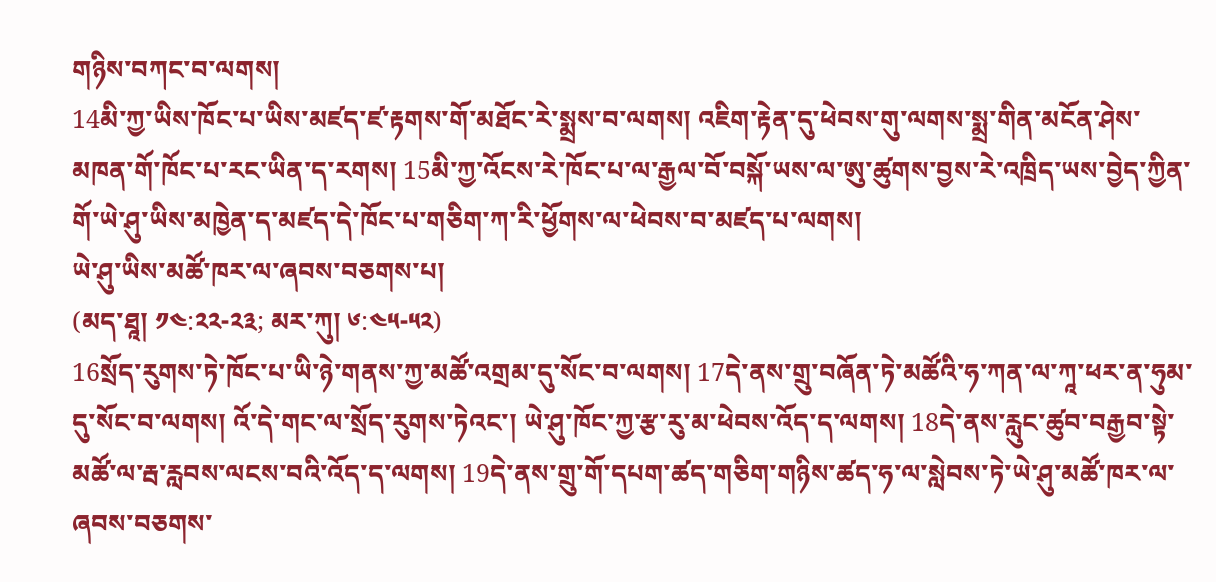གཉིས་བཀང་བ་ལགས།
14མི་ཀྱ་ཡིས་ཁོང་པ་ཡིས་མཛད་ཛ་རྟགས་གོ་མཐོང་རེ་སྨྲས་བ་ལགས། འཇིག་རྟེན་དུ་ཕེབས་གུ་ལགས་སྨྲ་གིན་མངོན་ཤེས་མཁན་གོ་ཁོང་པ་རང་ཡིན་ད་རགས། 15མི་ཀྱ་འོངས་རེ་ཁོང་པ་ལ་རྒྱལ་བོ་བསྐོ་ཡས་ལ་ཨུ་ཚུགས་བྱས་རེ་འཁྲིད་ཡས་བྱེད་ཀྱིན་གོ་ཡེ་ཤུ་ཡིས་མཁྱེན་ད་མཛད་དེ་ཁོང་པ་གཅིག་ཀ་རི་ཕྱོགས་ལ་ཕེབས་བ་མཛད་པ་ལགས།
ཡེ་ཤུ་ཡིས་མཚོ་ཁར་ལ་ཞབས་བཅགས་པ།
(མད་ཐཱ། ༡༤:༢༢-༢༣; མར་ཀུ། ༦:༤༥-༥༢)
16སྲོད་རུགས་ཏེ་ཁོང་པ་ཡི་ཉེ་གནས་ཀྱ་མཚོ་འགྲམ་དུ་སོང་བ་ལགས། 17དེ་ནས་གྲུ་བཞོན་ཏེ་མཚོའི་ཧ་ཀན་ལ་ཀཱ་ཕར་ན་ཧུམ་དུ་སོང་བ་ལགས། འོ་དེ་གང་ལ་སྲོད་རུགས་ཏེའང་། ཡེ་ཤུ་ཁོང་ཀྱ་རྩ་རུ་མ་ཕེབས་འོད་ད་ལགས། 18དེ་ནས་རླུང་ཚུབ་བརྒྱབ་སྟེ་མཚོ་ལ་རྦ་རླབས་ལངས་བའི་འོད་ད་ལགས། 19དེ་ནས་གྲུ་གོ་དཔག་ཚད་གཅིག་གཉིས་ཚད་ཧ་ལ་སླེབས་ཏེ་ཡེ་ཤུ་མཚོ་ཁར་ལ་ཞབས་བཅགས་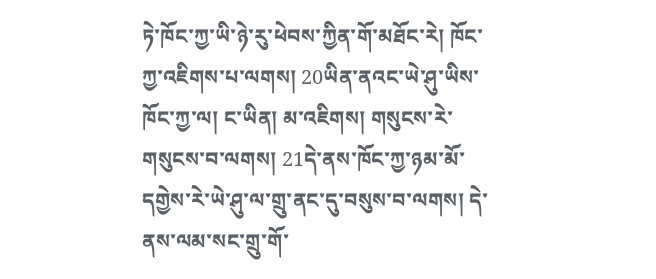ཏེ་ཁོང་ཀྱ་ཡི་ཉེ་རུ་ཕེབས་ཀྱིན་གོ་མཐོང་རེ། ཁོང་ཀྱ་འཇིགས་པ་ལགས། 20ཡིན་ནའང་ཡེ་ཤུ་ཡིས་ཁོང་ཀྱ་ལ། ང་ཡིན། མ་འཇིགས། གསུངས་རེ་གསུངས་བ་ལགས། 21དེ་ནས་ཁོང་ཀྱ་ཉམ་མོ་དགྱེས་རེ་ཡེ་ཤུ་ལ་གྲུ་ནང་དུ་བསུས་བ་ལགས། དེ་ནས་ལམ་སང་གྲུ་གོ་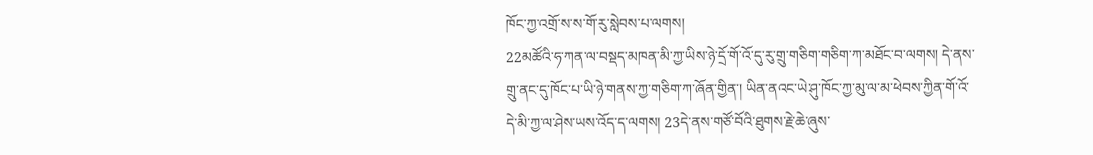ཁོང་ཀྱ་འགྲོ་ས་ས་གོ་རུ་སླེབས་པ་ལགས།
22མཚོའི་ཧ་ཀན་ལ་བསྡད་མཁན་མི་ཀྱ་ཡིས་ཉེ་དྲོ་གོ་འོ་དུ་རུ་གྲུ་གཅིག་གཅིག་ཀ་མཐོང་བ་ལགས། དེ་ནས་གྲུ་ནང་དུ་ཁོང་པ་ཡི་ཉེ་གནས་ཀྱ་གཅིག་ཀ་ཞོན་གྱིན་། ཡིན་ནའང་ཡེ་ཤུ་ཁོང་ཀྱ་མུ་ལ་མ་ཕེབས་ཀྱིན་གོ་འོ་དེ་མི་ཀྱ་ལ་ཤེས་ཡས་འོད་ད་ལགས། 23དེ་ནས་གཙོ་བོའི་ཐུགས་རྗེ་ཆེ་ཞུས་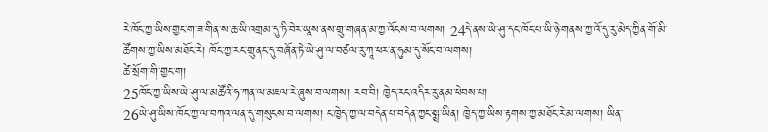རེ་ཁོང་ཀྱ་ཡིས་གྱང་ག་ཟ་གིན་ས་ཆ་ཡི་འགྲམ་དུ་ཏི་བེར་ཡཱས་ནས་གྲུ་གཞན་མ་ཀྱ་འོངས་བ་ལགས། 24དེ་ནས་ཡེ་ཤུ་དང་ཁོང་པ་ཡི་ཉེ་གནས་ཀྱ་འོ་དུ་རུ་མེད་ཀྱིན་གོ་མི་ཚོགས་ཀྱ་ཡིས་མཐོང་རེ། ཁོང་ཀྱ་རང་གྲུ་ནང་དུ་བཞོན་ཏེ་ཡེ་ཤུ་ལ་བཙལ་རུ་ཀཱ་ཕར་ན་ཧུམ་དུ་སོང་བ་ལགས།
ཚེ་སྲོག་གི་གྱང་ག།
25ཁོང་ཀྱ་ཡིས་ཡེ་ཤུ་ལ་མཚོའི་ཧ་ཀན་ལ་མཇལ་རེ་ཞུས་བ་ལགས། རབ་བི། ཁྱེད་རང་འདིར་རུ་ནམ་ཕེབས་པ།
26ཡེ་ཤུ་ཡིས་ཁོང་ཀྱ་ལ་བཀའ་ལན་དུ་གསུངས་བ་ལགས། ང་ཁྱེད་ཀྱ་ལ་བདེན་པ་བདེན་ཀྱང་སྨྲ་ཡིན། ཁྱེད་ཀྱ་ཡིས་རྟགས་ཀྱ་མཐོང་རེ་མ་ལགས། ཡིན་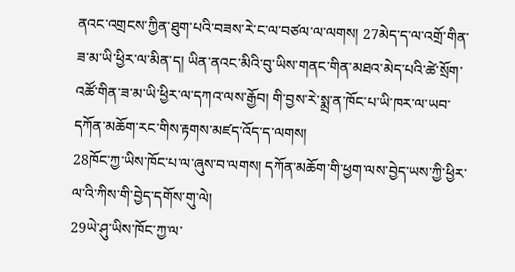ནའང་འགྲངས་ཀྱིན་ཐུག་པའི་བཟས་རེ་ང་ལ་བཙལ་ལ་ལགས། 27མེད་ད་ལ་འགྲོ་གིན་ཟ་མ་ཡི་ཕྱིར་ལ་མིན་ད། ཡིན་ནའང་མིའི་བུ་ཡིས་གནང་གིན་མཐའ་མེད་པའི་ཚེ་སྲོག་འཚོ་གིན་ཟ་མ་ཡི་ཕྱིར་ལ་དཀའ་ལས་རྒྱོབ། གི་བྱས་རེ་སྨྲ་ན་ཁོང་པ་ཡི་ཁར་ལ་ཡབ་དཀོན་མཆོག་རང་གིས་རྟགས་མཛད་འོད་ད་ལགས།
28ཁོང་ཀྱ་ཡིས་ཁོང་པ་ལ་ཞུས་བ་ལགས། དཀོན་མཆོག་གི་ཕྱག་ལས་བྱེད་ཡས་ཀྱི་ཕྱིར་ལ་འི་ཀིས་གི་བྱེད་དགོས་གུ་ལེ།
29ཡེ་ཤུ་ཡིས་ཁོང་ཀྱ་ལ་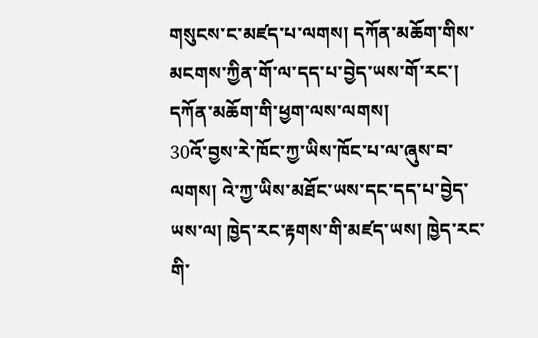གསུངས་ང་མཛད་པ་ལགས། དཀོན་མཆོག་གིས་མངགས་ཀྱིན་གོ་ལ་དད་པ་བྱེད་ཡས་གོ་རང་། དཀོན་མཆོག་གི་ཕྱག་ལས་ལགས།
30འོ་བྱས་རེ་ཁོང་ཀྱ་ཡིས་ཁོང་པ་ལ་ཞུས་བ་ལགས། འེ་ཀྱ་ཡིས་མཐོང་ཡས་དང་དད་པ་བྱེད་ཡས་ལ། ཁྱེད་རང་རྟགས་གི་མཛད་ཡས། ཁྱེད་རང་གི་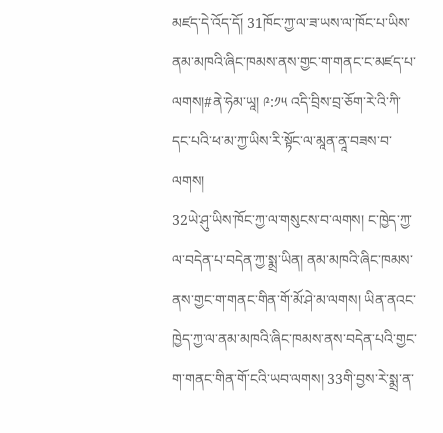མཛད་དེ་འོད་དོ། 31ཁོང་ཀྱ་ལ་ཟ་ཡས་ལ་ཁོང་པ་ཡིས་ནམ་མཁའི་ཞིང་ཁམས་ནས་གྱང་ག་གནང་ང་མཛད་པ་ལགས།#ནེ་ཧེམ་ཡཱ། ༩:༡༥ འདི་བྲིས་བྲ་ཅོག་རེ་འི་ཀི་དང་པའི་ཕ་མ་ཀྱ་ཡིས་རི་སྟོང་ལ་མཱན་ནཱ་བཟས་བ་ལགས།
32ཡེ་ཤུ་ཡིས་ཁོང་ཀྱ་ལ་གསུངས་བ་ལགས། ང་ཁྱེད་ཀྱ་ལ་བདེན་པ་བདེན་ཀྱ་སྨྲ་ཡིན། ནམ་མཁའི་ཞིང་ཁམས་ནས་གྱང་ག་གནང་གིན་གོ་མོ་ཤེ་མ་ལགས། ཡིན་ནའང་ཁྱེད་ཀྱ་ལ་ནམ་མཁའི་ཞིང་ཁམས་ནས་བདེན་པའི་གྱང་ག་གནང་གིན་གོ་ངའི་ཡབ་ལགས། 33གི་བྱས་རེ་སྨྲ་ན་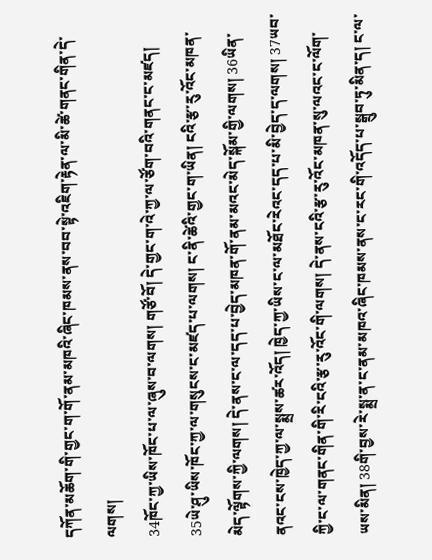དཀོན་མཆོག་གི་གྱང་ག་གོ་ནམ་མཁའི་ཞིང་ཁམས་ནས་བབ་སྟེ་འཇིག་རྟེན་ལ་མི་ཚེ་གནང་གིན་དེ་ལགས།
34ཁོང་ཀྱ་ཡིས་ཁོང་པ་ལ་ཞུས་བ་ལགས། གཙོ་བོ། དེ་གྱང་ག་འེ་ཀྱ་ལ་ཙོག་བའི་གནང་ང་མཛད།
35ཡེ་ཤུ་ཡིས་ཁོང་ཀྱ་ལ་གསུངས་ང་མཛད་པ་ལགས། ང་ནི་ཚེའི་གྱང་ག་ཡིན། ངའི་རྩ་རུ་འོང་མཁན་མེད་ལྟོགས་ཀྱི་ལགས། དེ་ནས་ང་ལ་དད་པ་བྱེད་མཁན་གོ་ནམ་མའང་མེད་སྐོམ་གྱི་ལགས། 36ཡིན་ནའང་ངས་ཁྱེད་ཀྱ་ལ་སྨྲས་ཚར་འོད། ཁྱེད་ཀྱ་ཡིས་ང་ལ་མཐོང་རེའང་དད་པ་མི་བྱེད་ད་ལགས། 37ཡབ་ཀྱི་ང་ལ་གནང་གིན་གི་རི་ངའི་རྩ་རུ་འོང་གི་ལགས། དེ་ནས་ངའི་རྩ་རུ་འོང་མཁན་སུ་ལའང་ང་ལོག་ཡས་མིན། 38གི་བྱས་རེ་སྨྲ་ན་ང་ནམ་མཁའ་ཞིང་ཁམས་ནས་ང་རང་གི་འདོད་པ་སྒྲུབ་ཏུ་མིན་ད། ང་ལ་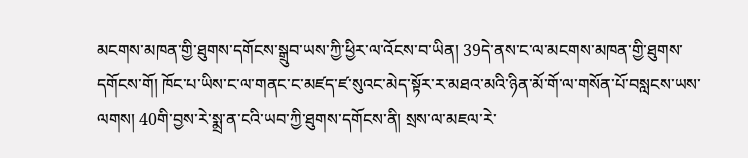མངགས་མཁན་གྱི་ཐུགས་དགོངས་སྒྲུབ་ཡས་ཀྱི་ཕྱིར་ལ་འོངས་བ་ཡིན། 39དེ་ནས་ང་ལ་མངགས་མཁན་གྱི་ཐུགས་དགོངས་གོ། ཁོང་པ་ཡིས་ང་ལ་གནང་ང་མཛད་ཛ་སུའང་མེད་སྟོར་ར་མཐའ་མའི་ཉིན་མོ་གོ་ལ་གསོན་པོ་བསླངས་ཡས་ལགས། 40གི་བྱས་རེ་སྨྲ་ན་ངའི་ཡབ་ཀྱི་ཐུགས་དགོངས་ནི། སྲས་ལ་མཇལ་རེ་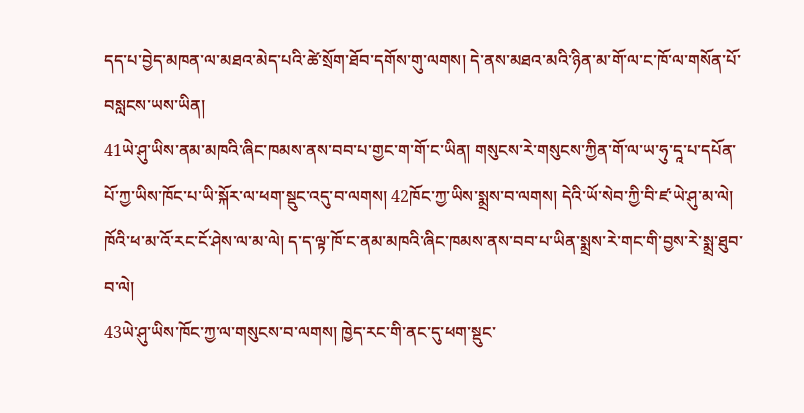དད་པ་བྱེད་མཁན་ལ་མཐའ་མེད་པའི་ཚེ་སྲོག་ཐོབ་དགོས་གུ་ལགས། དེ་ནས་མཐའ་མའི་ཉིན་མ་གོ་ལ་ང་ཁོ་ལ་གསོན་པོ་བསླངས་ཡས་ཡིན།
41ཡེ་ཤུ་ཡིས་ནམ་མཁའི་ཞིང་ཁམས་ནས་བབ་པ་གྱང་ག་གོ་ང་ཡིན། གསུངས་རེ་གསུངས་ཀྱིན་གོ་ལ་ཡ་ཧུ་དཱ་པ་དཔོན་པོ་ཀྱ་ཡིས་ཁོང་པ་ཡི་སྐོར་ལ་ཕག་སྡུང་འདུ་བ་ལགས། 42ཁོང་ཀྱ་ཡིས་སྨྲས་བ་ལགས། དེའི་ཡོ་སེབ་ཀྱི་བི་ཛ་ཡེ་ཤུ་མ་ལེ། ཁོའི་ཕ་མ་འོ་རང་ངོ་ཤེས་ལ་མ་ལེ། ད་ད་ལྟ་ཁོ་ང་ནམ་མཁའི་ཞིང་ཁམས་ནས་བབ་པ་ཡིན་སྨྲས་རེ་གང་གི་བྱས་རེ་སྨྲ་ཐུབ་བ་ལེ།
43ཡེ་ཤུ་ཡིས་ཁོང་ཀྱ་ལ་གསུངས་བ་ལགས། ཁྱེད་རང་གི་ནང་དུ་ཕག་སྡུང་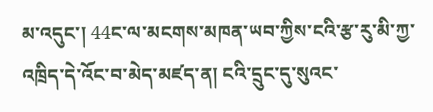མ་འདུང་། 44ང་ལ་མངགས་མཁན་ཡབ་ཀྱིས་ངའི་རྩ་རུ་མི་ཀྱ་འཁྲིད་དེ་འོང་བ་མེད་མཛད་ན། ངའི་དྲུང་དུ་སུའང་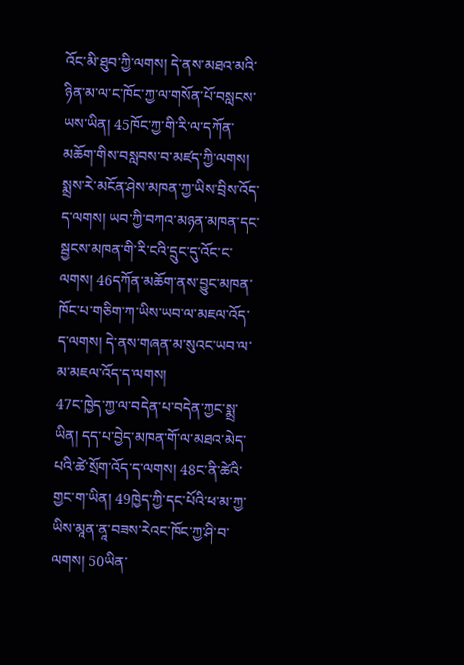འོང་མི་ཐུབ་ཀྱི་ལགས། དེ་ནས་མཐའ་མའི་ཉིན་མ་ལ་ང་ཁོང་ཀྱ་ལ་གསོན་པོ་བསླངས་ཡས་ཡིན། 45ཁོང་ཀྱ་གི་རི་ལ་དཀོན་མཆོག་གིས་བསླབས་བ་མཛད་ཀྱི་ལགས། སྨྲས་རེ་མངོན་ཤེས་མཁན་ཀྱ་ཡིས་བྲིས་འོད་ད་ལགས། ཡབ་ཀྱི་བཀའ་མཉན་མཁན་དང་སྦྱངས་མཁན་གི་རི་ངའི་དྲུང་དུ་འོང་ང་ལགས། 46དཀོན་མཆོག་ནས་བྱུང་མཁན་ཁོང་པ་གཅིག་ཀ་ཡིས་ཡབ་ལ་མཇལ་འོད་ད་ལགས། དེ་ནས་གཞན་མ་སུའང་ཡབ་ལ་མ་མཇལ་འོད་ད་ལགས།
47ང་ཁྱེད་ཀྱ་ལ་བདེན་པ་བདེན་ཀྱང་སྨྲ་ཡིན། དད་པ་བྱེད་མཁན་གོ་ལ་མཐའ་མེད་པའི་ཚེ་སྲོག་འོད་ད་ལགས། 48ང་ནི་ཚེའི་གྱང་ག་ཡིན། 49ཁྱེད་ཀྱི་དང་པོའི་ཕ་མ་ཀྱ་ཡིས་མཱན་ནཱ་བཟས་རེའང་ཁོང་ཀྱ་ཤི་བ་ལགས། 50ཡིན་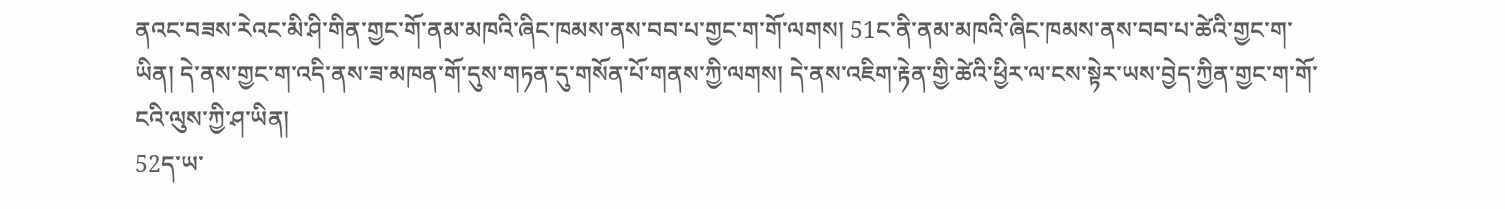ནའང་བཟས་རེའང་མི་ཤི་གིན་གྱང་གོ་ནམ་མཁའི་ཞིང་ཁམས་ནས་བབ་པ་གྱང་ག་གོ་ལགས། 51ང་ནི་ནམ་མཁའི་ཞིང་ཁམས་ནས་བབ་པ་ཚེའི་གྱང་ག་ཡིན། དེ་ནས་གྱང་ག་འདི་ནས་ཟ་མཁན་གོ་དུས་གཏན་དུ་གསོན་པོ་གནས་ཀྱི་ལགས། དེ་ནས་འཇིག་རྟེན་གྱི་ཚེའི་ཕྱིར་ལ་ངས་སྟེར་ཡས་བྱེད་ཀྱིན་གྱང་ག་གོ་ངའི་ལུས་ཀྱི་ཤ་ཡིན།
52ད་ཡ་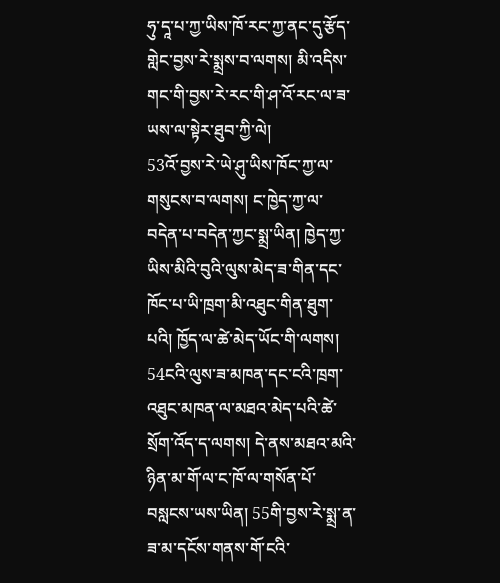ཧུ་དཱ་པ་ཀྱ་ཡིས་ཁོ་རང་ཀྱ་ནང་དུ་རྩོད་གླེང་བྱས་རེ་སྨྲས་བ་ལགས། མི་འདིས་གང་གི་བྱས་རེ་རང་གི་ཤ་འོ་རང་ལ་ཟ་ཡས་ལ་སྟེར་ཐུབ་ཀྱི་ལེ།
53འོ་བྱས་རེ་ཡེ་ཤུ་ཡིས་ཁོང་ཀྱ་ལ་གསུངས་བ་ལགས། ང་ཁྱེད་ཀྱ་ལ་བདེན་པ་བདེན་ཀྱང་སྨྲ་ཡིན། ཁྱེད་ཀྱ་ཡིས་མིའི་བུའི་ལུས་མེད་ཟ་གིན་དང་ཁོང་པ་ཡི་ཁྲག་མི་འཐུང་གིན་ཐུག་པའི། ཁྱོད་ལ་ཚེ་མེད་ཡོང་གི་ལགས། 54ངའི་ལུས་ཟ་མཁན་དང་ངའི་ཁྲག་འཐུང་མཁན་ལ་མཐའ་མེད་པའི་ཚེ་སྲོག་འོད་ད་ལགས། དེ་ནས་མཐའ་མའི་ཉིན་མ་གོ་ལ་ང་ཁོ་ལ་གསོན་པོ་བསླངས་ཡས་ཡིན། 55གི་བྱས་རེ་སྨྲ་ན་ཟ་མ་དངོས་གནས་གོ་ངའི་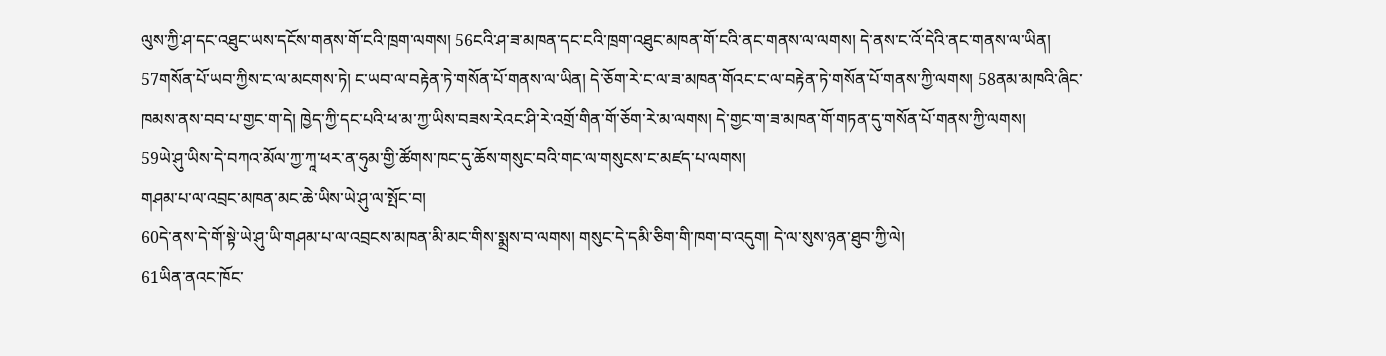ལུས་ཀྱི་ཤ་དང་འཐུང་ཡས་དངོས་གནས་གོ་ངའི་ཁྲག་ལགས། 56ངའི་ཤ་ཟ་མཁན་དང་ངའི་ཁྲག་འཐུང་མཁན་གོ་ངའི་ནང་གནས་ལ་ལགས། དེ་ནས་ང་འོ་དེའི་ནང་གནས་ལ་ཡིན། 57གསོན་པོ་ཡབ་ཀྱིས་ང་ལ་མངགས་ཏེ། ང་ཡབ་ལ་བརྟེན་ཏེ་གསོན་པོ་གནས་ལ་ཡིན། དེ་ཅོག་རེ་ང་ལ་ཟ་མཁན་གོའང་ང་ལ་བརྟེན་ཏེ་གསོན་པོ་གནས་ཀྱི་ལགས། 58ནམ་མཁའི་ཞིང་ཁམས་ནས་བབ་པ་གྱང་ག་དེ། ཁྱེད་ཀྱི་དང་པའི་ཕ་མ་ཀྱ་ཡིས་བཟས་རེའང་ཤི་རེ་འགྲོ་གིན་གོ་ཅོག་རེ་མ་ལགས། དེ་གྱང་ག་ཟ་མཁན་གོ་གཏན་དུ་གསོན་པོ་གནས་ཀྱི་ལགས།
59ཡེ་ཤུ་ཡིས་དེ་བཀའ་མོལ་ཀྱ་ཀཱ་ཕར་ན་ཧུམ་གྱི་ཚོགས་ཁང་དུ་ཆོས་གསུང་བའི་གང་ལ་གསུངས་ང་མཛད་པ་ལགས།
གཤམ་པ་ལ་འབྲང་མཁན་མང་ཆེ་ཡིས་ཡེ་ཤུ་ལ་སྤོང་བ།
60དེ་ནས་དེ་གོ་སྟེ་ཡེ་ཤུ་ཡི་གཤམ་པ་ལ་འབྲངས་མཁན་མི་མང་གིས་སྨྲས་བ་ལགས། གསུང་དེ་དམི་ཅིག་གི་ཁག་བ་འདུག། དེ་ལ་སུས་ཉན་ཐུབ་ཀྱི་ལེ།
61ཡིན་ནའང་ཁོང་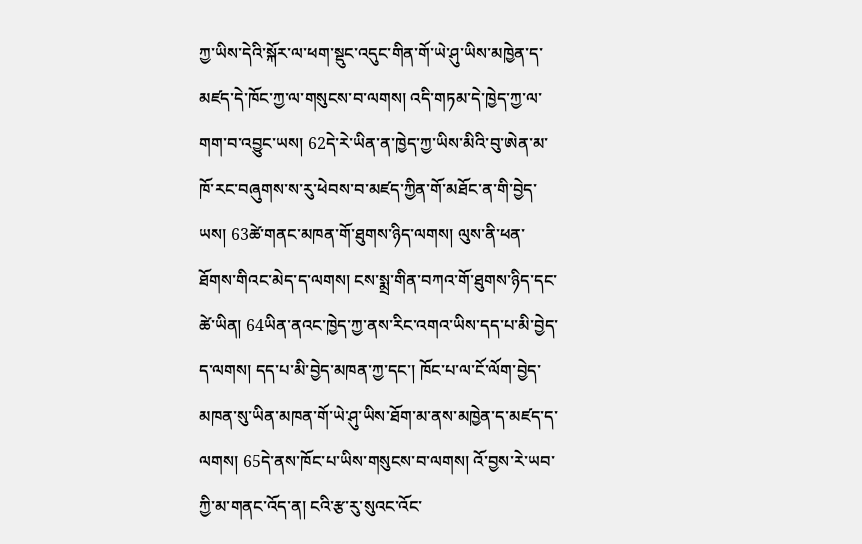ཀྱ་ཡིས་དེའི་སྐོར་ལ་ཕག་སྡུང་འདུང་གིན་གོ་ཡེ་ཤུ་ཡིས་མཁྱེན་ད་མཛད་དེ་ཁོང་ཀྱ་ལ་གསུངས་བ་ལགས། འདི་གཏམ་དེ་ཁྱེད་ཀྱ་ལ་གག་བ་འབྱུང་ཡས། 62དེ་རེ་ཡིན་ན་ཁྱེད་ཀྱ་ཡིས་མིའི་བུ་ཨེན་མ་ཁོ་རང་བཞུགས་ས་རུ་ཕེབས་བ་མཛད་ཀྱིན་གོ་མཐོང་ན་གི་བྱེད་ཡས། 63ཚེ་གནང་མཁན་གོ་ཐུགས་ཉིད་ལགས། ལུས་ནི་ཕན་ཐོགས་གིའང་མེད་ད་ལགས། ངས་སྨྲ་གིན་བཀའ་གོ་ཐུགས་ཉིད་དང་ཚེ་ཡིན། 64ཡིན་ནའང་ཁྱེད་ཀྱ་ནས་རིང་འགའ་ཡིས་དད་པ་མི་བྱེད་ད་ལགས། དད་པ་མི་བྱེད་མཁན་ཀྱ་དང་། ཁོང་པ་ལ་ངོ་ལོག་བྱེད་མཁན་སུ་ཡིན་མཁན་གོ་ཡེ་ཤུ་ཡིས་ཐོག་མ་ནས་མཁྱེན་ད་མཛད་ད་ལགས། 65དེ་ནས་ཁོང་པ་ཡིས་གསུངས་བ་ལགས། འོ་བྱས་རེ་ཡབ་ཀྱི་མ་གནང་འོད་ན། ངའི་རྩ་རུ་སུའང་འོང་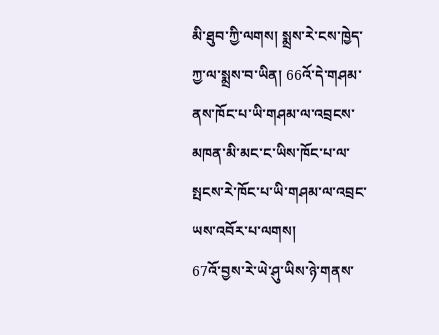མི་ཐུབ་ཀྱི་ལགས། སྨྲས་རེ་ངས་ཁྱེད་ཀྱ་ལ་སྨྲས་བ་ཡིན། 66འོ་དེ་གཤམ་ནས་ཁོང་པ་ཡི་གཤམ་ལ་འབྲངས་མཁན་མི་མང་ང་ཡིས་ཁོང་པ་ལ་སྤངས་རེ་ཁོང་པ་ཡི་གཤམ་ལ་འབྲང་ཡས་འབོར་པ་ལགས།
67འོ་བྱས་རེ་ཡེ་ཤུ་ཡིས་ཉེ་གནས་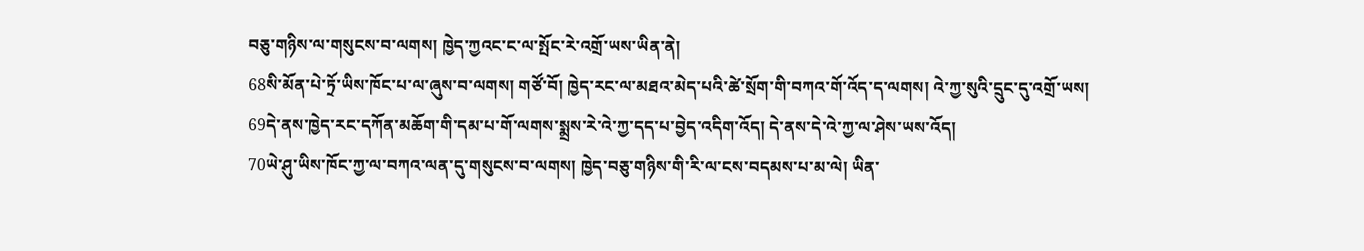བཅུ་གཉིས་ལ་གསུངས་བ་ལགས། ཁྱེད་ཀྱའང་ང་ལ་སྤོང་རེ་འགྲོ་ཡས་ཡིན་ནེ།
68སི་མོན་པེ་ཏྲོ་ཡིས་ཁོང་པ་ལ་ཞུས་བ་ལགས། གཙོ་བོ། ཁྱེད་རང་ལ་མཐའ་མེད་པའི་ཚེ་སྲོག་གི་བཀའ་གོ་འོད་ད་ལགས། འེ་ཀྱ་སུའི་དྲུང་དུ་འགྲོ་ཡས། 69དེ་ནས་ཁྱེད་རང་དཀོན་མཆོག་གི་དམ་པ་གོ་ལགས་སྨྲས་རེ་འེ་ཀྱ་དད་པ་བྱེད་འདིག་འོད། དེ་ནས་དེ་འེ་ཀྱ་ལ་ཤེས་ཡས་འོད།
70ཡེ་ཤུ་ཡིས་ཁོང་ཀྱ་ལ་བཀའ་ལན་དུ་གསུངས་བ་ལགས། ཁྱེད་བཅུ་གཉིས་གི་རི་ལ་ངས་བདམས་པ་མ་ལེ། ཡིན་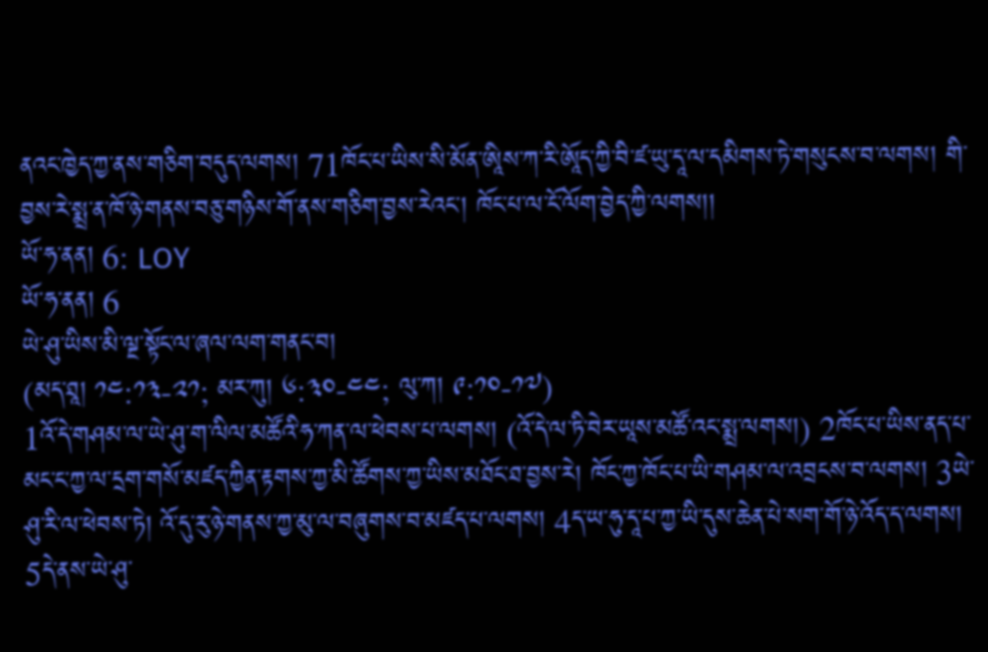ནའང་ཁྱེད་ཀྱ་ནས་གཅིག་བདུད་ལགས། 71ཁོང་པ་ཡིས་སི་མོན་ཨཱིས་ཀ་རི་ཨཱོད་ཀྱི་བི་ཛ་ཡུ་དཱ་ལ་དམིགས་ཏེ་གསུངས་བ་ལགས། གི་བྱས་རེ་སྨྲ་ན་ཁོ་ཉེ་གནས་བཅུ་གཉིས་གོ་ནས་གཅིག་བྱས་རེའང་། ཁོང་པ་ལ་ངོ་ལོག་བྱེད་ཀྱི་ལགས།།
ཡོ་ཧ་ནན། 6: LOY
ཡོ་ཧ་ནན། 6
ཡེ་ཤུ་ཡིས་མི་ལྔ་སྟོང་ལ་ཞལ་ལག་གནང་བ།
(མད་ཐཱ། ༡༤:༡༣-༢༡; མར་ཀུ། ༦:༣༠-༤༤; ལུ་ཀ། ༩:༡༠-༡༧)
1འོ་དེ་གཤམ་ལ་ཡེ་ཤུ་ག་ལིལ་མཚོའི་ཧ་ཀན་ལ་ཕེབས་པ་ལགས། (འོ་དེ་ལ་ཏི་བེར་ཡཱས་མཚོ་འང་སྨྲ་ལགས།) 2ཁོང་པ་ཡིས་ནད་པ་མང་ང་ཀྱ་ལ་དྲག་གསོ་མཛད་ཀྱིན་རྟགས་ཀྱ་མི་ཚོགས་ཀྱ་ཡིས་མཐོང་ཐ་བྱས་རེ། ཁོང་ཀྱ་ཁོང་པ་ཡི་གཤམ་ལ་འབྲངས་བ་ལགས། 3ཡེ་ཤུ་རི་ལ་ཕེབས་ཏེ། འོ་དུ་རུ་ཉེ་གནས་ཀྱ་མུ་ལ་བཞུགས་བ་མཛད་པ་ལགས། 4ད་ཡ་ཧུ་དཱ་པ་ཀྱ་ཡི་དུས་ཆེན་པེ་སག་གོ་ཉེ་འོད་ད་ལགས།
5དེ་ནས་ཡེ་ཤུ་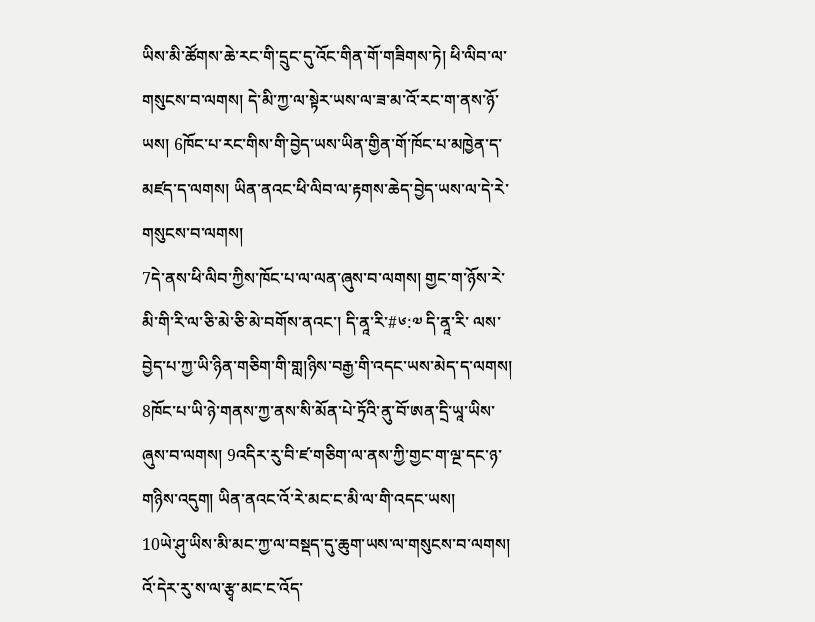ཡིས་མི་ཚོགས་ཆེ་རང་གི་དྲུང་དུ་འོང་གིན་གོ་གཟིགས་ཏེ། ཕི་ལིབ་ལ་གསུངས་བ་ལགས། དེ་མི་ཀྱ་ལ་སྟེར་ཡས་ལ་ཟ་མ་འོ་རང་ག་ནས་ཉོ་ཡས། 6ཁོང་པ་རང་གིས་གི་བྱེད་ཡས་ཡིན་གྱིན་གོ་ཁོང་པ་མཁྱེན་ད་མཛད་ད་ལགས། ཡིན་ནའང་ཕི་ལིབ་ལ་རྟགས་ཆེད་བྱེད་ཡས་ལ་དེ་རེ་གསུངས་བ་ལགས།
7དེ་ནས་ཕི་ལིབ་ཀྱིས་ཁོང་པ་ལ་ལན་ཞུས་བ་ལགས། གྱང་ག་ཉོས་རེ་མི་གི་རི་ལ་ཅི་མེ་ཅི་མེ་བགོས་ནའང་། དི་ནཱ་རི་#༦:༧ དི་ནཱ་རི་ ལས་བྱེད་པ་ཀྱ་ཡི་ཉིན་གཅིག་གི་གླ།ཉིས་བརྒྱ་གི་འདང་ཡས་མེད་ད་ལགས།
8ཁོང་པ་ཡི་ཉེ་གནས་ཀྱ་ནས་སི་མོན་པེ་ཏྲོའི་ནུ་བོ་ཨན་དྲི་ཡཱ་ཡིས་ཞུས་བ་ལགས། 9འདིར་རུ་བི་ཛ་གཅིག་ལ་ནས་ཀྱི་གྱང་ག་ལྔ་དང་ཉ་གཉིས་འདུག། ཡིན་ནའང་འོ་རེ་མང་ང་མི་ལ་གི་འདང་ཡས།
10ཡེ་ཤུ་ཡིས་མི་མང་ཀྱ་ལ་བསྡད་དུ་ཆུག་ཡས་ལ་གསུངས་བ་ལགས། འོ་དེར་རུ་ས་ལ་རྩྭ་མང་ང་འོད་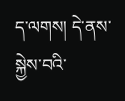ད་ལགས། དེ་ནས་སྐྱེས་བའི་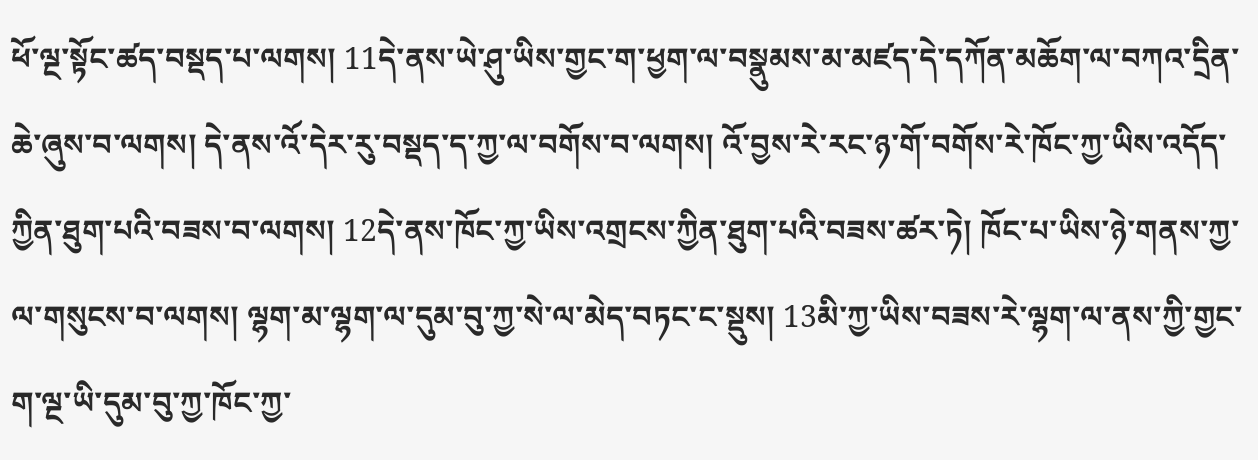ཕོ་ལྔ་སྟོང་ཚད་བསྡད་པ་ལགས། 11དེ་ནས་ཡེ་ཤུ་ཡིས་གྱང་ག་ཕྱག་ལ་བསྣུམས་མ་མཛད་དེ་དཀོན་མཆོག་ལ་བཀའ་དྲིན་ཆེ་ཞུས་བ་ལགས། དེ་ནས་འོ་དེར་རུ་བསྡད་ད་ཀྱ་ལ་བགོས་བ་ལགས། འོ་བྱས་རེ་རང་ཉ་གོ་བགོས་རེ་ཁོང་ཀྱ་ཡིས་འདོད་ཀྱིན་ཐུག་པའི་བཟས་བ་ལགས། 12དེ་ནས་ཁོང་ཀྱ་ཡིས་འགྲངས་ཀྱིན་ཐུག་པའི་བཟས་ཚར་ཏེ། ཁོང་པ་ཡིས་ཉེ་གནས་ཀྱ་ལ་གསུངས་བ་ལགས། ལྷག་མ་ལྷག་ལ་དུམ་བུ་ཀྱ་སེ་ལ་མེད་བཏང་ང་སྡུས། 13མི་ཀྱ་ཡིས་བཟས་རེ་ལྷག་ལ་ནས་ཀྱི་གྱང་ག་ལྔ་ཡི་དུམ་བུ་ཀྱ་ཁོང་ཀྱ་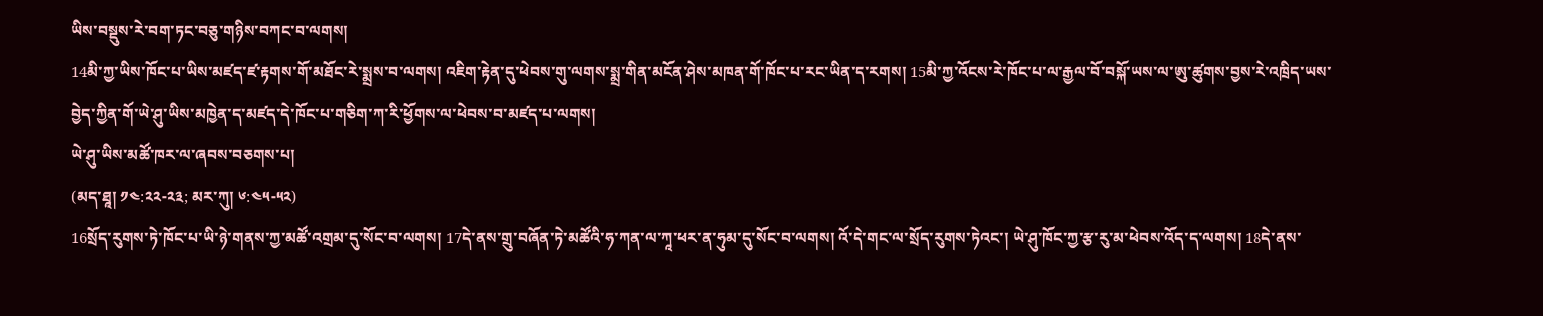ཡིས་བསྡུས་རེ་བག་ཏང་བཅུ་གཉིས་བཀང་བ་ལགས།
14མི་ཀྱ་ཡིས་ཁོང་པ་ཡིས་མཛད་ཛ་རྟགས་གོ་མཐོང་རེ་སྨྲས་བ་ལགས། འཇིག་རྟེན་དུ་ཕེབས་གུ་ལགས་སྨྲ་གིན་མངོན་ཤེས་མཁན་གོ་ཁོང་པ་རང་ཡིན་ད་རགས། 15མི་ཀྱ་འོངས་རེ་ཁོང་པ་ལ་རྒྱལ་བོ་བསྐོ་ཡས་ལ་ཨུ་ཚུགས་བྱས་རེ་འཁྲིད་ཡས་བྱེད་ཀྱིན་གོ་ཡེ་ཤུ་ཡིས་མཁྱེན་ད་མཛད་དེ་ཁོང་པ་གཅིག་ཀ་རི་ཕྱོགས་ལ་ཕེབས་བ་མཛད་པ་ལགས།
ཡེ་ཤུ་ཡིས་མཚོ་ཁར་ལ་ཞབས་བཅགས་པ།
(མད་ཐཱ། ༡༤:༢༢-༢༣; མར་ཀུ། ༦:༤༥-༥༢)
16སྲོད་རུགས་ཏེ་ཁོང་པ་ཡི་ཉེ་གནས་ཀྱ་མཚོ་འགྲམ་དུ་སོང་བ་ལགས། 17དེ་ནས་གྲུ་བཞོན་ཏེ་མཚོའི་ཧ་ཀན་ལ་ཀཱ་ཕར་ན་ཧུམ་དུ་སོང་བ་ལགས། འོ་དེ་གང་ལ་སྲོད་རུགས་ཏེའང་། ཡེ་ཤུ་ཁོང་ཀྱ་རྩ་རུ་མ་ཕེབས་འོད་ད་ལགས། 18དེ་ནས་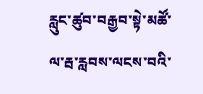རླུང་ཚུབ་བརྒྱབ་སྟེ་མཚོ་ལ་རྦ་རླབས་ལངས་བའི་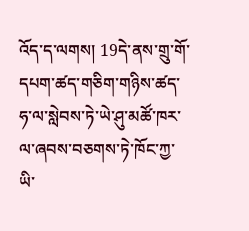འོད་ད་ལགས། 19དེ་ནས་གྲུ་གོ་དཔག་ཚད་གཅིག་གཉིས་ཚད་ཧ་ལ་སླེབས་ཏེ་ཡེ་ཤུ་མཚོ་ཁར་ལ་ཞབས་བཅགས་ཏེ་ཁོང་ཀྱ་ཡི་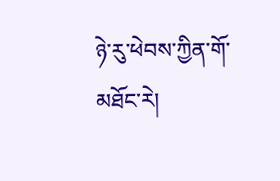ཉེ་རུ་ཕེབས་ཀྱིན་གོ་མཐོང་རེ།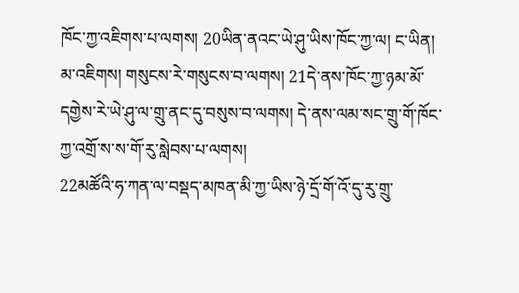ཁོང་ཀྱ་འཇིགས་པ་ལགས། 20ཡིན་ནའང་ཡེ་ཤུ་ཡིས་ཁོང་ཀྱ་ལ། ང་ཡིན། མ་འཇིགས། གསུངས་རེ་གསུངས་བ་ལགས། 21དེ་ནས་ཁོང་ཀྱ་ཉམ་མོ་དགྱེས་རེ་ཡེ་ཤུ་ལ་གྲུ་ནང་དུ་བསུས་བ་ལགས། དེ་ནས་ལམ་སང་གྲུ་གོ་ཁོང་ཀྱ་འགྲོ་ས་ས་གོ་རུ་སླེབས་པ་ལགས།
22མཚོའི་ཧ་ཀན་ལ་བསྡད་མཁན་མི་ཀྱ་ཡིས་ཉེ་དྲོ་གོ་འོ་དུ་རུ་གྲུ་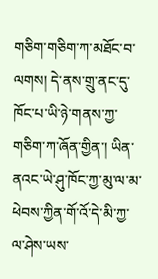གཅིག་གཅིག་ཀ་མཐོང་བ་ལགས། དེ་ནས་གྲུ་ནང་དུ་ཁོང་པ་ཡི་ཉེ་གནས་ཀྱ་གཅིག་ཀ་ཞོན་གྱིན་། ཡིན་ནའང་ཡེ་ཤུ་ཁོང་ཀྱ་མུ་ལ་མ་ཕེབས་ཀྱིན་གོ་འོ་དེ་མི་ཀྱ་ལ་ཤེས་ཡས་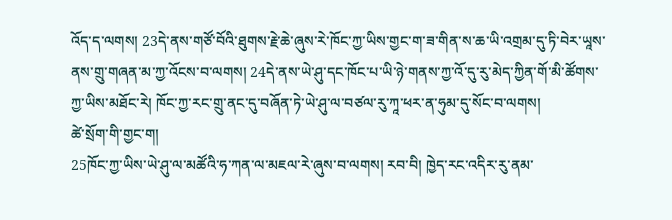འོད་ད་ལགས། 23དེ་ནས་གཙོ་བོའི་ཐུགས་རྗེ་ཆེ་ཞུས་རེ་ཁོང་ཀྱ་ཡིས་གྱང་ག་ཟ་གིན་ས་ཆ་ཡི་འགྲམ་དུ་ཏི་བེར་ཡཱས་ནས་གྲུ་གཞན་མ་ཀྱ་འོངས་བ་ལགས། 24དེ་ནས་ཡེ་ཤུ་དང་ཁོང་པ་ཡི་ཉེ་གནས་ཀྱ་འོ་དུ་རུ་མེད་ཀྱིན་གོ་མི་ཚོགས་ཀྱ་ཡིས་མཐོང་རེ། ཁོང་ཀྱ་རང་གྲུ་ནང་དུ་བཞོན་ཏེ་ཡེ་ཤུ་ལ་བཙལ་རུ་ཀཱ་ཕར་ན་ཧུམ་དུ་སོང་བ་ལགས།
ཚེ་སྲོག་གི་གྱང་ག།
25ཁོང་ཀྱ་ཡིས་ཡེ་ཤུ་ལ་མཚོའི་ཧ་ཀན་ལ་མཇལ་རེ་ཞུས་བ་ལགས། རབ་བི། ཁྱེད་རང་འདིར་རུ་ནམ་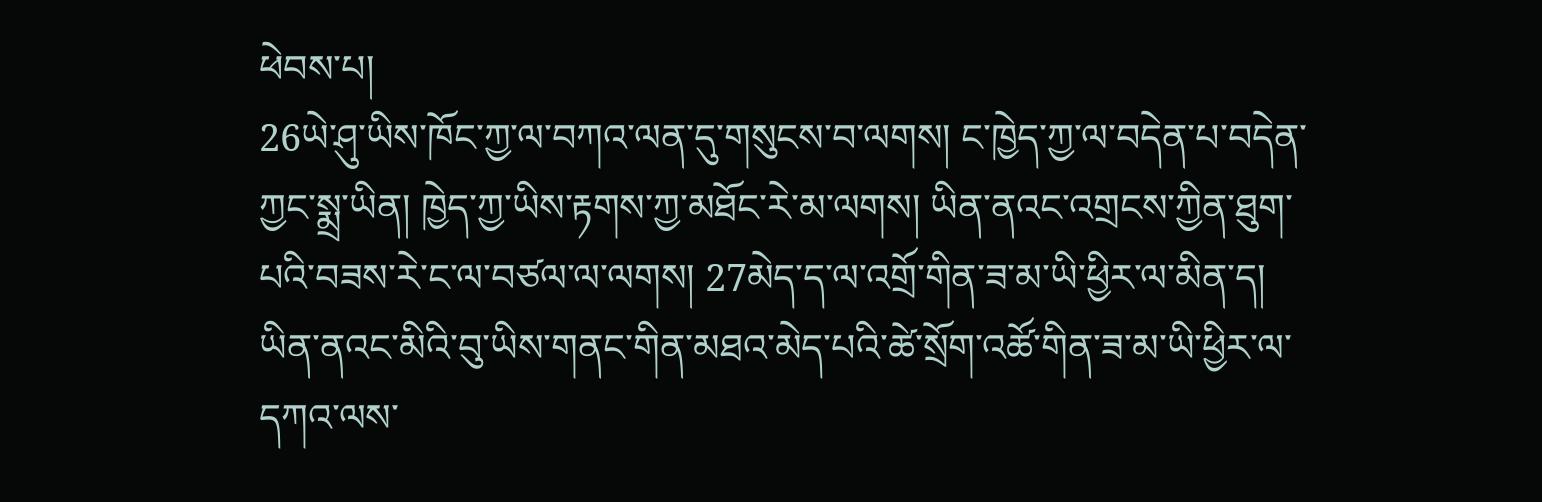ཕེབས་པ།
26ཡེ་ཤུ་ཡིས་ཁོང་ཀྱ་ལ་བཀའ་ལན་དུ་གསུངས་བ་ལགས། ང་ཁྱེད་ཀྱ་ལ་བདེན་པ་བདེན་ཀྱང་སྨྲ་ཡིན། ཁྱེད་ཀྱ་ཡིས་རྟགས་ཀྱ་མཐོང་རེ་མ་ལགས། ཡིན་ནའང་འགྲངས་ཀྱིན་ཐུག་པའི་བཟས་རེ་ང་ལ་བཙལ་ལ་ལགས། 27མེད་ད་ལ་འགྲོ་གིན་ཟ་མ་ཡི་ཕྱིར་ལ་མིན་ད། ཡིན་ནའང་མིའི་བུ་ཡིས་གནང་གིན་མཐའ་མེད་པའི་ཚེ་སྲོག་འཚོ་གིན་ཟ་མ་ཡི་ཕྱིར་ལ་དཀའ་ལས་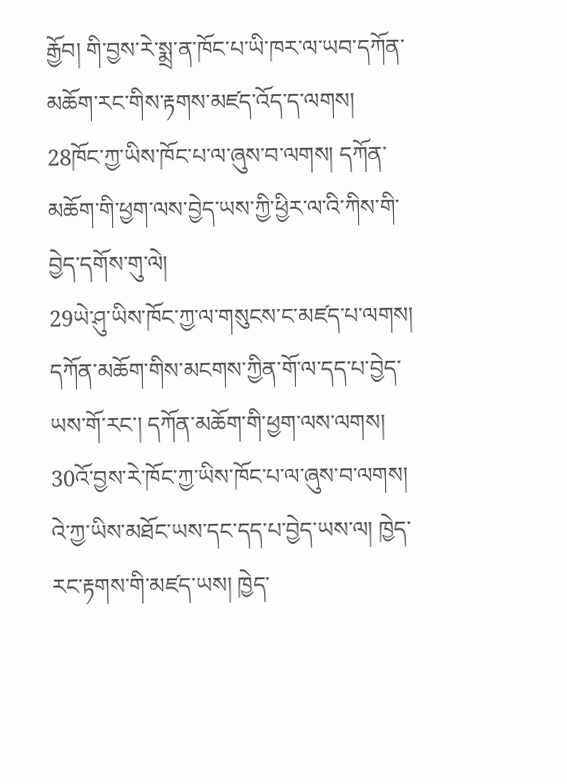རྒྱོབ། གི་བྱས་རེ་སྨྲ་ན་ཁོང་པ་ཡི་ཁར་ལ་ཡབ་དཀོན་མཆོག་རང་གིས་རྟགས་མཛད་འོད་ད་ལགས།
28ཁོང་ཀྱ་ཡིས་ཁོང་པ་ལ་ཞུས་བ་ལགས། དཀོན་མཆོག་གི་ཕྱག་ལས་བྱེད་ཡས་ཀྱི་ཕྱིར་ལ་འི་ཀིས་གི་བྱེད་དགོས་གུ་ལེ།
29ཡེ་ཤུ་ཡིས་ཁོང་ཀྱ་ལ་གསུངས་ང་མཛད་པ་ལགས། དཀོན་མཆོག་གིས་མངགས་ཀྱིན་གོ་ལ་དད་པ་བྱེད་ཡས་གོ་རང་། དཀོན་མཆོག་གི་ཕྱག་ལས་ལགས།
30འོ་བྱས་རེ་ཁོང་ཀྱ་ཡིས་ཁོང་པ་ལ་ཞུས་བ་ལགས། འེ་ཀྱ་ཡིས་མཐོང་ཡས་དང་དད་པ་བྱེད་ཡས་ལ། ཁྱེད་རང་རྟགས་གི་མཛད་ཡས། ཁྱེད་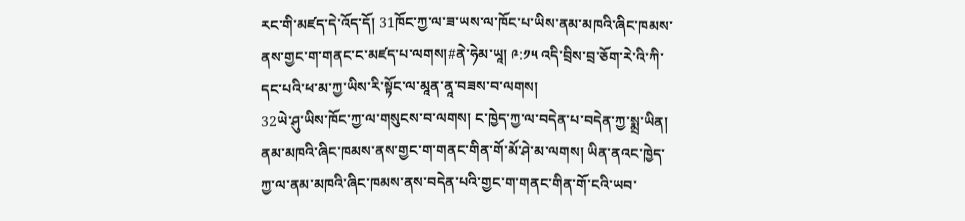རང་གི་མཛད་དེ་འོད་དོ། 31ཁོང་ཀྱ་ལ་ཟ་ཡས་ལ་ཁོང་པ་ཡིས་ནམ་མཁའི་ཞིང་ཁམས་ནས་གྱང་ག་གནང་ང་མཛད་པ་ལགས།#ནེ་ཧེམ་ཡཱ། ༩:༡༥ འདི་བྲིས་བྲ་ཅོག་རེ་འི་ཀི་དང་པའི་ཕ་མ་ཀྱ་ཡིས་རི་སྟོང་ལ་མཱན་ནཱ་བཟས་བ་ལགས།
32ཡེ་ཤུ་ཡིས་ཁོང་ཀྱ་ལ་གསུངས་བ་ལགས། ང་ཁྱེད་ཀྱ་ལ་བདེན་པ་བདེན་ཀྱ་སྨྲ་ཡིན། ནམ་མཁའི་ཞིང་ཁམས་ནས་གྱང་ག་གནང་གིན་གོ་མོ་ཤེ་མ་ལགས། ཡིན་ནའང་ཁྱེད་ཀྱ་ལ་ནམ་མཁའི་ཞིང་ཁམས་ནས་བདེན་པའི་གྱང་ག་གནང་གིན་གོ་ངའི་ཡབ་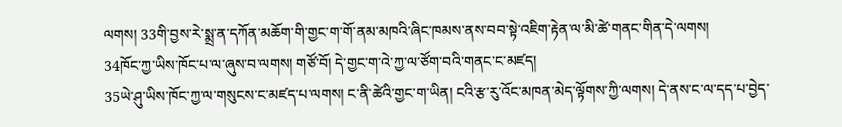ལགས། 33གི་བྱས་རེ་སྨྲ་ན་དཀོན་མཆོག་གི་གྱང་ག་གོ་ནམ་མཁའི་ཞིང་ཁམས་ནས་བབ་སྟེ་འཇིག་རྟེན་ལ་མི་ཚེ་གནང་གིན་དེ་ལགས།
34ཁོང་ཀྱ་ཡིས་ཁོང་པ་ལ་ཞུས་བ་ལགས། གཙོ་བོ། དེ་གྱང་ག་འེ་ཀྱ་ལ་ཙོག་བའི་གནང་ང་མཛད།
35ཡེ་ཤུ་ཡིས་ཁོང་ཀྱ་ལ་གསུངས་ང་མཛད་པ་ལགས། ང་ནི་ཚེའི་གྱང་ག་ཡིན། ངའི་རྩ་རུ་འོང་མཁན་མེད་ལྟོགས་ཀྱི་ལགས། དེ་ནས་ང་ལ་དད་པ་བྱེད་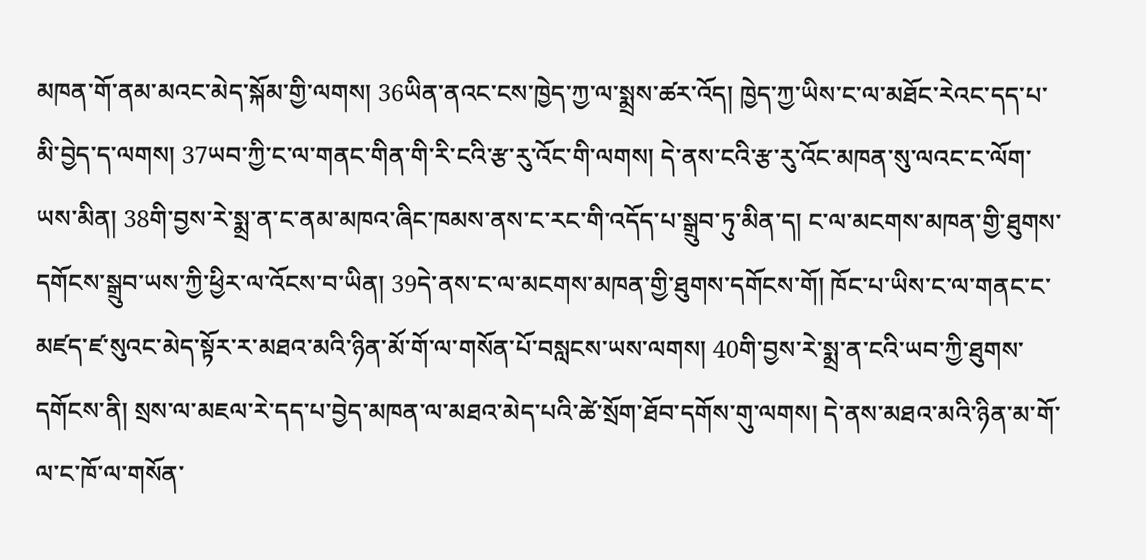མཁན་གོ་ནམ་མའང་མེད་སྐོམ་གྱི་ལགས། 36ཡིན་ནའང་ངས་ཁྱེད་ཀྱ་ལ་སྨྲས་ཚར་འོད། ཁྱེད་ཀྱ་ཡིས་ང་ལ་མཐོང་རེའང་དད་པ་མི་བྱེད་ད་ལགས། 37ཡབ་ཀྱི་ང་ལ་གནང་གིན་གི་རི་ངའི་རྩ་རུ་འོང་གི་ལགས། དེ་ནས་ངའི་རྩ་རུ་འོང་མཁན་སུ་ལའང་ང་ལོག་ཡས་མིན། 38གི་བྱས་རེ་སྨྲ་ན་ང་ནམ་མཁའ་ཞིང་ཁམས་ནས་ང་རང་གི་འདོད་པ་སྒྲུབ་ཏུ་མིན་ད། ང་ལ་མངགས་མཁན་གྱི་ཐུགས་དགོངས་སྒྲུབ་ཡས་ཀྱི་ཕྱིར་ལ་འོངས་བ་ཡིན། 39དེ་ནས་ང་ལ་མངགས་མཁན་གྱི་ཐུགས་དགོངས་གོ། ཁོང་པ་ཡིས་ང་ལ་གནང་ང་མཛད་ཛ་སུའང་མེད་སྟོར་ར་མཐའ་མའི་ཉིན་མོ་གོ་ལ་གསོན་པོ་བསླངས་ཡས་ལགས། 40གི་བྱས་རེ་སྨྲ་ན་ངའི་ཡབ་ཀྱི་ཐུགས་དགོངས་ནི། སྲས་ལ་མཇལ་རེ་དད་པ་བྱེད་མཁན་ལ་མཐའ་མེད་པའི་ཚེ་སྲོག་ཐོབ་དགོས་གུ་ལགས། དེ་ནས་མཐའ་མའི་ཉིན་མ་གོ་ལ་ང་ཁོ་ལ་གསོན་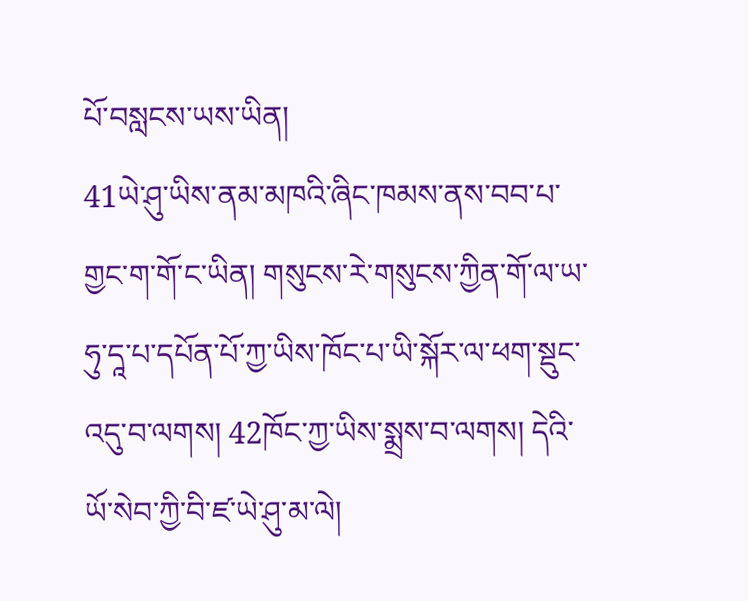པོ་བསླངས་ཡས་ཡིན།
41ཡེ་ཤུ་ཡིས་ནམ་མཁའི་ཞིང་ཁམས་ནས་བབ་པ་གྱང་ག་གོ་ང་ཡིན། གསུངས་རེ་གསུངས་ཀྱིན་གོ་ལ་ཡ་ཧུ་དཱ་པ་དཔོན་པོ་ཀྱ་ཡིས་ཁོང་པ་ཡི་སྐོར་ལ་ཕག་སྡུང་འདུ་བ་ལགས། 42ཁོང་ཀྱ་ཡིས་སྨྲས་བ་ལགས། དེའི་ཡོ་སེབ་ཀྱི་བི་ཛ་ཡེ་ཤུ་མ་ལེ།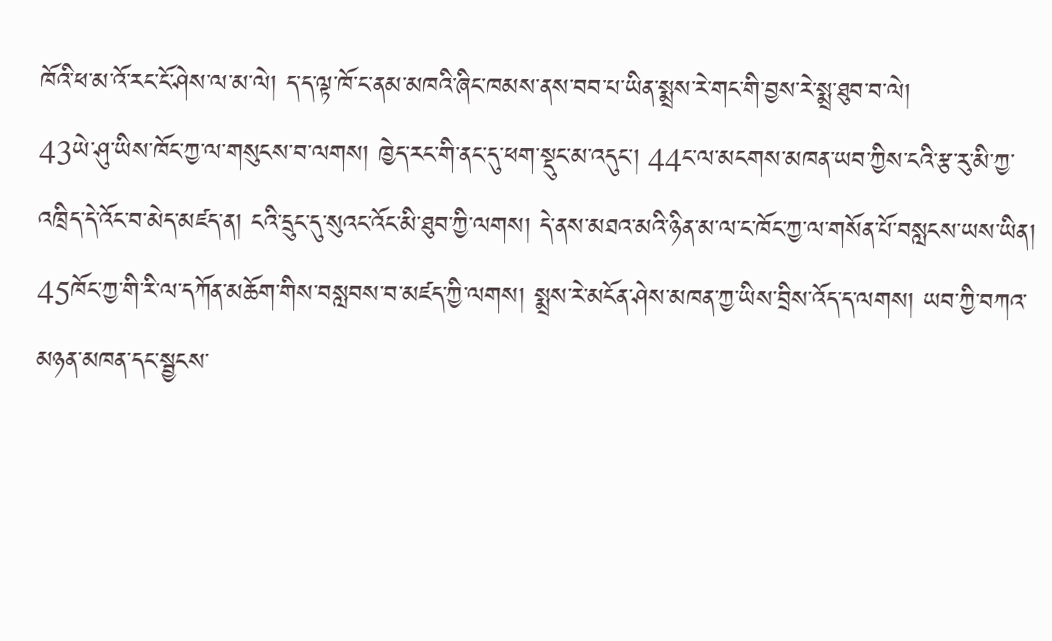ཁོའི་ཕ་མ་འོ་རང་ངོ་ཤེས་ལ་མ་ལེ། ད་ད་ལྟ་ཁོ་ང་ནམ་མཁའི་ཞིང་ཁམས་ནས་བབ་པ་ཡིན་སྨྲས་རེ་གང་གི་བྱས་རེ་སྨྲ་ཐུབ་བ་ལེ།
43ཡེ་ཤུ་ཡིས་ཁོང་ཀྱ་ལ་གསུངས་བ་ལགས། ཁྱེད་རང་གི་ནང་དུ་ཕག་སྡུང་མ་འདུང་། 44ང་ལ་མངགས་མཁན་ཡབ་ཀྱིས་ངའི་རྩ་རུ་མི་ཀྱ་འཁྲིད་དེ་འོང་བ་མེད་མཛད་ན། ངའི་དྲུང་དུ་སུའང་འོང་མི་ཐུབ་ཀྱི་ལགས། དེ་ནས་མཐའ་མའི་ཉིན་མ་ལ་ང་ཁོང་ཀྱ་ལ་གསོན་པོ་བསླངས་ཡས་ཡིན། 45ཁོང་ཀྱ་གི་རི་ལ་དཀོན་མཆོག་གིས་བསླབས་བ་མཛད་ཀྱི་ལགས། སྨྲས་རེ་མངོན་ཤེས་མཁན་ཀྱ་ཡིས་བྲིས་འོད་ད་ལགས། ཡབ་ཀྱི་བཀའ་མཉན་མཁན་དང་སྦྱངས་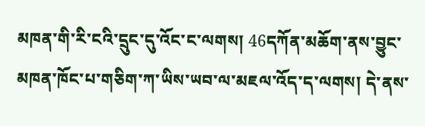མཁན་གི་རི་ངའི་དྲུང་དུ་འོང་ང་ལགས། 46དཀོན་མཆོག་ནས་བྱུང་མཁན་ཁོང་པ་གཅིག་ཀ་ཡིས་ཡབ་ལ་མཇལ་འོད་ད་ལགས། དེ་ནས་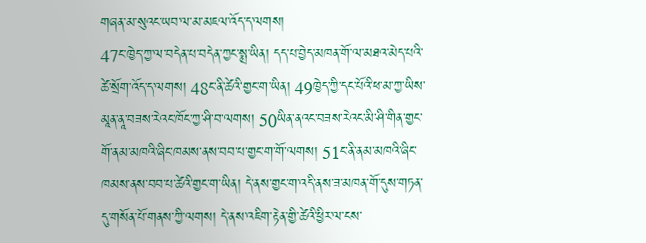གཞན་མ་སུའང་ཡབ་ལ་མ་མཇལ་འོད་ད་ལགས།
47ང་ཁྱེད་ཀྱ་ལ་བདེན་པ་བདེན་ཀྱང་སྨྲ་ཡིན། དད་པ་བྱེད་མཁན་གོ་ལ་མཐའ་མེད་པའི་ཚེ་སྲོག་འོད་ད་ལགས། 48ང་ནི་ཚེའི་གྱང་ག་ཡིན། 49ཁྱེད་ཀྱི་དང་པོའི་ཕ་མ་ཀྱ་ཡིས་མཱན་ནཱ་བཟས་རེའང་ཁོང་ཀྱ་ཤི་བ་ལགས། 50ཡིན་ནའང་བཟས་རེའང་མི་ཤི་གིན་གྱང་གོ་ནམ་མཁའི་ཞིང་ཁམས་ནས་བབ་པ་གྱང་ག་གོ་ལགས། 51ང་ནི་ནམ་མཁའི་ཞིང་ཁམས་ནས་བབ་པ་ཚེའི་གྱང་ག་ཡིན། དེ་ནས་གྱང་ག་འདི་ནས་ཟ་མཁན་གོ་དུས་གཏན་དུ་གསོན་པོ་གནས་ཀྱི་ལགས། དེ་ནས་འཇིག་རྟེན་གྱི་ཚེའི་ཕྱིར་ལ་ངས་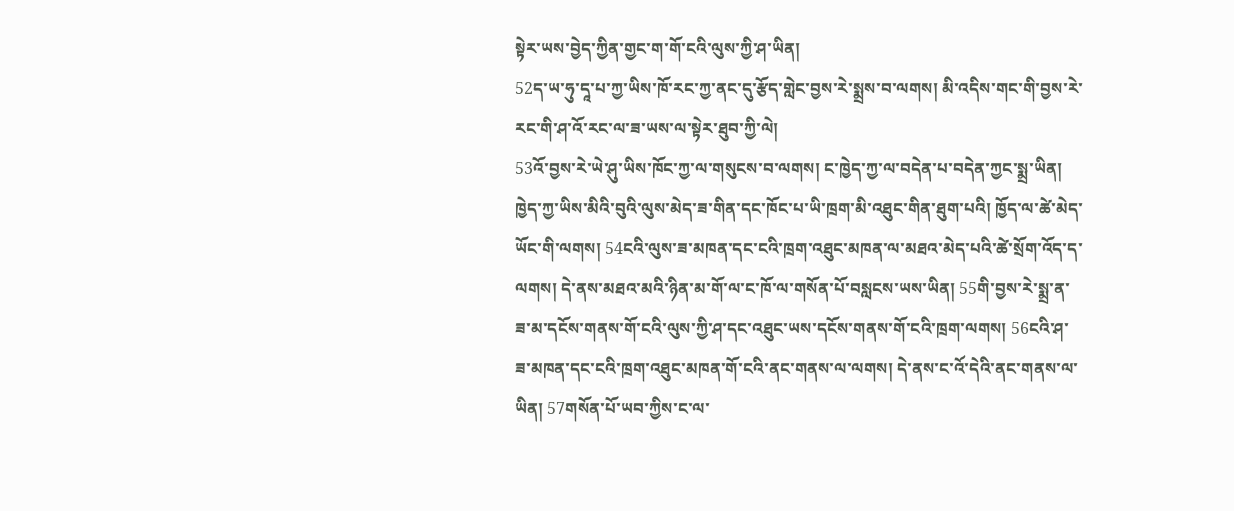སྟེར་ཡས་བྱེད་ཀྱིན་གྱང་ག་གོ་ངའི་ལུས་ཀྱི་ཤ་ཡིན།
52ད་ཡ་ཧུ་དཱ་པ་ཀྱ་ཡིས་ཁོ་རང་ཀྱ་ནང་དུ་རྩོད་གླེང་བྱས་རེ་སྨྲས་བ་ལགས། མི་འདིས་གང་གི་བྱས་རེ་རང་གི་ཤ་འོ་རང་ལ་ཟ་ཡས་ལ་སྟེར་ཐུབ་ཀྱི་ལེ།
53འོ་བྱས་རེ་ཡེ་ཤུ་ཡིས་ཁོང་ཀྱ་ལ་གསུངས་བ་ལགས། ང་ཁྱེད་ཀྱ་ལ་བདེན་པ་བདེན་ཀྱང་སྨྲ་ཡིན། ཁྱེད་ཀྱ་ཡིས་མིའི་བུའི་ལུས་མེད་ཟ་གིན་དང་ཁོང་པ་ཡི་ཁྲག་མི་འཐུང་གིན་ཐུག་པའི། ཁྱོད་ལ་ཚེ་མེད་ཡོང་གི་ལགས། 54ངའི་ལུས་ཟ་མཁན་དང་ངའི་ཁྲག་འཐུང་མཁན་ལ་མཐའ་མེད་པའི་ཚེ་སྲོག་འོད་ད་ལགས། དེ་ནས་མཐའ་མའི་ཉིན་མ་གོ་ལ་ང་ཁོ་ལ་གསོན་པོ་བསླངས་ཡས་ཡིན། 55གི་བྱས་རེ་སྨྲ་ན་ཟ་མ་དངོས་གནས་གོ་ངའི་ལུས་ཀྱི་ཤ་དང་འཐུང་ཡས་དངོས་གནས་གོ་ངའི་ཁྲག་ལགས། 56ངའི་ཤ་ཟ་མཁན་དང་ངའི་ཁྲག་འཐུང་མཁན་གོ་ངའི་ནང་གནས་ལ་ལགས། དེ་ནས་ང་འོ་དེའི་ནང་གནས་ལ་ཡིན། 57གསོན་པོ་ཡབ་ཀྱིས་ང་ལ་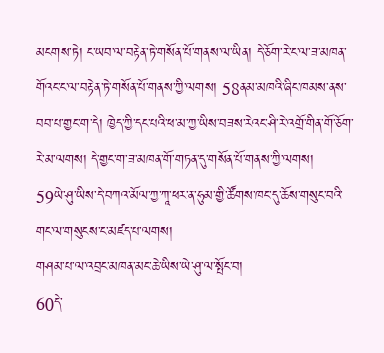མངགས་ཏེ། ང་ཡབ་ལ་བརྟེན་ཏེ་གསོན་པོ་གནས་ལ་ཡིན། དེ་ཅོག་རེ་ང་ལ་ཟ་མཁན་གོའང་ང་ལ་བརྟེན་ཏེ་གསོན་པོ་གནས་ཀྱི་ལགས། 58ནམ་མཁའི་ཞིང་ཁམས་ནས་བབ་པ་གྱང་ག་དེ། ཁྱེད་ཀྱི་དང་པའི་ཕ་མ་ཀྱ་ཡིས་བཟས་རེའང་ཤི་རེ་འགྲོ་གིན་གོ་ཅོག་རེ་མ་ལགས། དེ་གྱང་ག་ཟ་མཁན་གོ་གཏན་དུ་གསོན་པོ་གནས་ཀྱི་ལགས།
59ཡེ་ཤུ་ཡིས་དེ་བཀའ་མོལ་ཀྱ་ཀཱ་ཕར་ན་ཧུམ་གྱི་ཚོགས་ཁང་དུ་ཆོས་གསུང་བའི་གང་ལ་གསུངས་ང་མཛད་པ་ལགས།
གཤམ་པ་ལ་འབྲང་མཁན་མང་ཆེ་ཡིས་ཡེ་ཤུ་ལ་སྤོང་བ།
60དེ་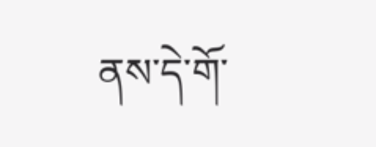ནས་དེ་གོ་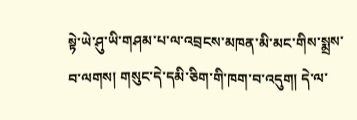སྟེ་ཡེ་ཤུ་ཡི་གཤམ་པ་ལ་འབྲངས་མཁན་མི་མང་གིས་སྨྲས་བ་ལགས། གསུང་དེ་དམི་ཅིག་གི་ཁག་བ་འདུག། དེ་ལ་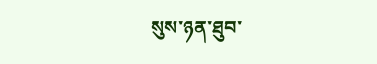སུས་ཉན་ཐུབ་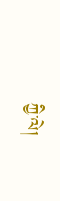ཀྱི་ལེ།